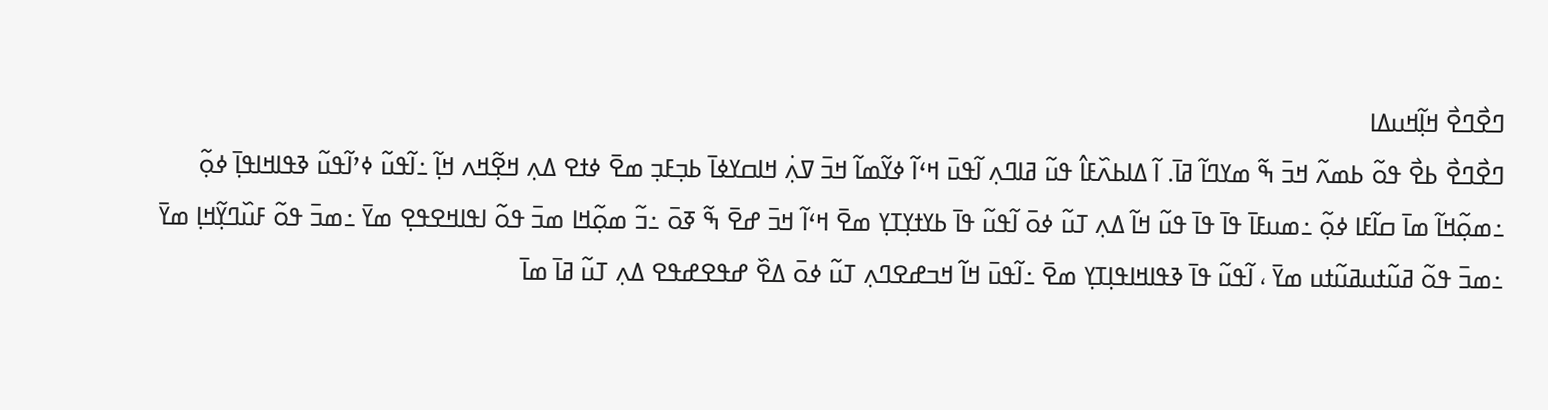ߣߐ߯ߣߐ߯ ߞߊ߲߬ߞߎߡߊ
ߣߐ߯ߣߐ߯ ߕߐ߯ ߟߋ߬ ߕߘߍ߬ ߞߏ߫ ߒ߬ ߘߌߣߊ߬ ߥߊ߫. ߊ߬ ߡߊߕߍ߰ߓߊ߮ ߟߎ߬ ߥߊߣߍ߲ ߊ߬ߟߎ߫ ߞߵߊ߬ ߦߌ߬ߘߊ߬ ߞߏ߫ ߜߍ߲߭ ߞߊߛߌߦߊ߫ ߕߏ߲ߓߏ߲ ߘߐ߫ ߦߙߐ ߡߍ߲ ߞߐ߲߬ߞߍ ߞߊ߲߬ ߸ߊ߬ߟߎ߬ ߦߴߊ߬ߟߎ߬ ߢߟߊߞߊߟߊ߲߫ ߦߋ߲߬ ߸ߘߋ߲߬ߞߊ߬ ߘߊ߫ ߛߊ߬ߓߊ ߦߋ߲߬ ߸ߘߎߓߊ߫ ߟߊ߫ ߟߊ߫ ߟߎ߬ ߞߊ߬ ߡߍ߲ ߠߎ߬ ߦߋ߫ ߊ߬ߟߎ߬ ߟߊ߫ ߕߌߙߌ߲ߠߌ߲ ߘߐ߫ ߞߵߊ߬ ߞߏ߫ ߝߐ߫ ߒ߬ ߧߋ߫ ߸ߏ߬ ߘߋ߲߬ߞߊ ߘߏ߫ ߟߋ߬ ߊߟߊߞߐߟߐ߲ ߘߌ߫ ߸ߘߏ߫ ߟߋ߬ ߓߎ߰ߣߌ߲߬ߞߊ߲ ߘߌ߫ ߸ߘߏ߫ ߟߋ߬ ߥߎ߬ߙߎߥߎ߬ߙߎ ߘߌ߫ ، ߊ߬ߟߎ߬ ߟߊ߫ ߢߟߊߞߊߟߊ߲ߠߌ߲ ߘߐ߫ ߸ߊ߬ߟߎ߫ ߞߊ߬ ߞߏߝߐߣߍ߲ ߠߎ߬ ߦߋ߫ ߡߐ߰ ߝߟߐߝߟߐ ߡߍ߲ ߠߎ߬ ߥߊ߫ ߘߊ߫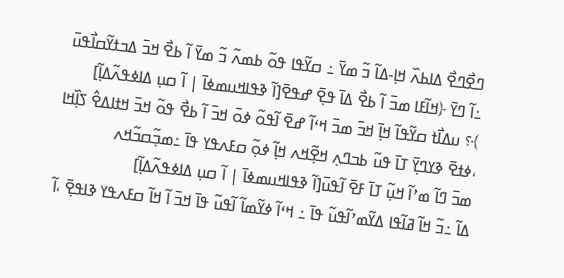ߣߐ߯ߣߐ߯ ߡߊߕߍ߰ ߞߊ߲-ߡߊ߬ ߏ߬ ߘߌ߫ ߸ ߛߌ߬ߟߊ ߟߋ߬ ߕߘߍ߬ ߏ߬ ߘߌ߫ ߊ߬ ߕߐ߯ ߞߏ߫ ߡߏߙߌ߬ߛߊ߯ߟߎ߫
߸ߊ߬ ߣߌ߫ ﴿ߞߊ߬ߓߊ ߘߏ߫ ߊ߬ ߕߐ߯ ߡߊ߫ ߟߐ߲߫ ߝߟߐ߫[ߊ߬ ߢߟߊߞߎߘߦߊ߫ | ߊ߬ ߛߎ߲ ߡߊߦߟߍ߬ߡߊ߲߬]
﴾؟ ߎߡߊ߯ߙ ߛߌ߬ߟߊ߬ ߞߊ߲߫ ߞߏ߫ ߘߏ߫ ߞߵߊ߬ ߝߐ߫ ߊ߬ߟߋ߬ ߦߋ߫ ߞߏ߫ ߊ߬ ߕߐ߯ ߟߋ߬ ߞߏ߫ ߞߙߊߡߐ߮ ߖߊ߲߰ߞߊ ،ߦߙߐ߫ ߢߌߣߌ߲߫ ߠߊ߫ ߟߎ߬ ߕߏߣߍ߲ ߞߐ߲߬ߞߍ ߞߊ߲߬ ߦߋ߲߬ ߛߓߍߟߌ ߟߊ߫ ߸ߘߏ߲߬ߛߏ߬ߞߍ
ߘߏ߫ ߣߊ߬ ߘߴߊ߬ ߞߎ߲߬ ߠߊ߫ ߓߐ߫ ߊ߬ߟߎ߫[ߊ߬ ߢߟߊߞߎߘߦߊ߫ | ߊ߬ ߛߎ߲ ߡߊߦߟߍ߬ߡߊ߲߬]
ߡߊ߬ ߸ߏ߬ ߞߊ߬ ߥߊ߬ߟߊ ߡߌ߬ߘߴߊ߬ߟߎ߬ ߟߊ߫ ߸ ߞߵߊ߬ ߦߌ߬ߘߊ߬ ߊ߬ߟߎ߬ ߟߊ߫ ߞߏ߫ ߊ߬ ߞߊ߬ ߛߓߍߟߌ ߢߊߟߐ߲߫ ،ߊ߬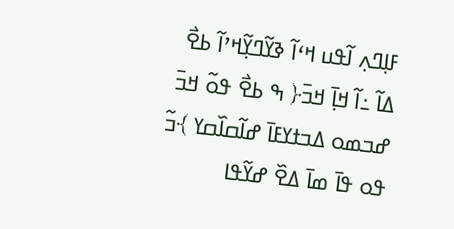ߓߊ߲ߣߍ߲ ߊ߬ߟߎ ߞߵߊ߬ ߢߌ߬ߣߌ߲߬ߞߴߊ߬ ߕߐ߯ ߡߊ߬ ߸ߊ߬ ߞߊ߲߫ ߞߏ߫﴿ ߒ ߕߐ߯ ߟߋ߬ ߞߏ߫ ߝߏߘߋ ߡߏߙߌߓߊ߫ ߝߊ߬ߛߊ߰ߛߌ ﴾ߏ߬ ߟߋ ߟߊ߫ ߘߊ߫ ߡߐ߰ ߝߌ߬ߟߊ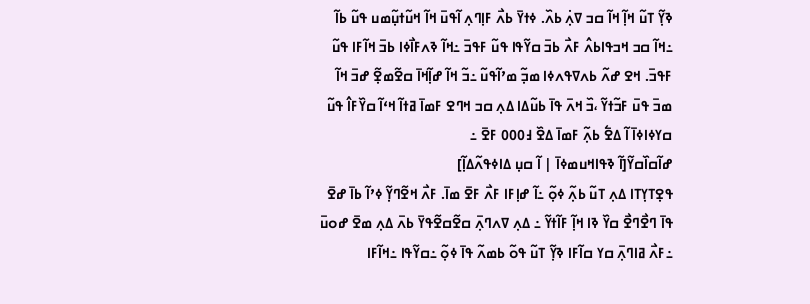ߢߌ߲߬ ߠߎ߬ ߞߊ߲߬ ߞߊ߬ ߛߏ ߜߍ߲߭ ߕߍ߰. ߦߙߌ߫ ߕߍ߯ ߓߊ߲ߣߍ߲ ߊ߬ߟߎ߫ ߞߊ߬ ߞߎ߬ߙߎ߲߬ߘߎ ߟߎ߬ ߕߊ߬ ߸ߞߊ߬ ߛߏ ߞߏߟߊߕߍ߮ ߓߍ߯ ߕߏ߫ ߛߌ߬ߟߊ ߟߎ߬ ߓߟߏ߫ ߸ߞߊ߬ ߢߍߓߊ߯ߦߊ ߕߏ߫ ߞߊ߬ߓߊ ߟߎ߬ ߓߟߏ߫. ߞߐ ߝߍ߬ ߕߍߜߟߍߦߊ ߘߏ߲߬ ߘߴߊ߬ߟߎ߬ ߸ߏ߬ ߞߊ߬ ߝߊ߲߬ߞߊ߫ ߛߐ߬ߘߐ߲߬ ߝߏ߫ ߞߊ߬ ߘߏ߫ ߟߎ߫ ߓߏ߬ߙߌ߬ ،ߏ߰ ߞߍ߫ ߟߊ߫ ߕߎ߬ߡߊ ߡߍ߲ ߛߏ ߞߣߐ ߓߘߊ߫ ߥߙߊ߬ ߞߵߊ߬ ߛߌ߰ߓߊ߮ ߟߎ߬ ߛߌߦߊߦߊ߫ ߊ߬ ߡߐ߱ ߕߍ߲߬ ߓߘߊ߫ ߡߐ߰ ߃߀߀߀ ߓߐ߫ ߸
ߝߊ߬ߛߊ߰ߛߌ߬[ߊ߬ ߢߟߊߞߎߘߦߊ߫ | ߊ߬ ߛߎ߲ ߡߊߦߟߍ߬ߡߊ߲߬]
ߟߐ߲ߠߌ߲ߠߊ ߡߍ߲ ߠߎ߬ ߕߍ߲߬ ߦߋ߲߬ ߸ߊ߬ ߝߊ߲ߓߊ ߓߍ߯ ߓߐ߫ ߘߊ߫. ߓߍ߯ ߞߐ߬ߣߌ߲߬ ߦߴߊ߬ ߕߊ߫ ߝߐ߫ ߟߊ߫ ߣߐ߯ߣߐ߯ ߛߌ߰ ߢߊ ߞߊ߲߬ ߓߊ߬ߙߌ߬ ߸ ߡߍ߲ ߜߍߣߍ߲߫ ߛߐ߬ߛߐ߬ߟߌ߫ ߕߍ߫ ߡߍ߲ ߘߐ߫ ߝߋߎ߫ ߸ߓߍ߯ ߥߊߣߍ߲߫ ߛߌ ߛߊ߬ߓߊ ߢߌ߲߬ ߠߎ߬ ߟߋ߬ ߕߘߍ߬ ߟߊ߫ ߦߋ߲߬ ߸ߛߌ߬ߟߊ ߸ߞߊ߬ߓߊ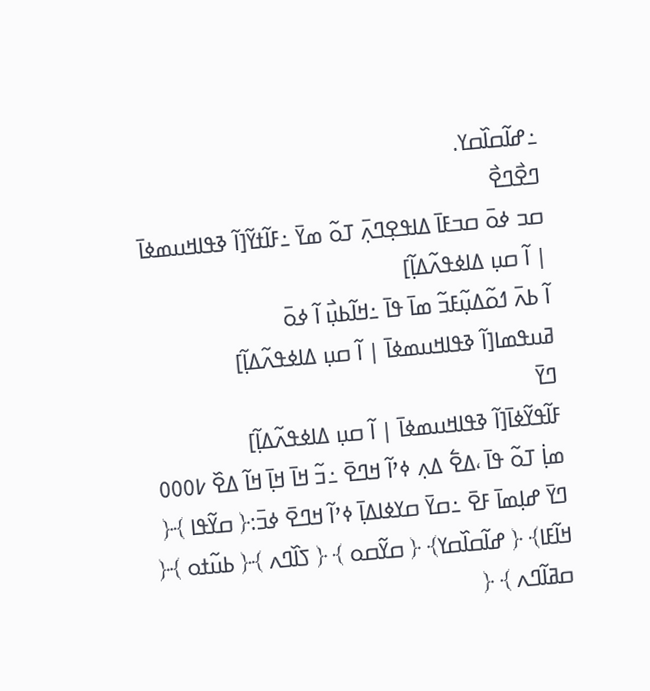߸ߝߊ߬ߛߊ߰ߛߌ.
ߣߐ߯ߣߐ߯
ߛߏ ߦߋ߫ ߛߏߓߊ߫ ߡߊߟߐ߲ߣߍ߲߫ ߠߋ߬ ߘߌ߫ ߸ߓߊ߬ߙߌ߬[ߊ߬ ߢߟߊߞߎߘߦߊ߫ | ߊ߬ ߛߎ߲ ߡߊߦߟߍ߬ߡߊ߲߬]
ߊ߬ ߕߍ߫ ߗߋ߬ߡߎ߲߬ߓߏ߬ ߘߊ߫ ߟߊ߫ ߸ߞߊ߬ߕߎ߲߯ ߊ߬ ߦߋ߫
ߥߎߟߘߊ[ߊ߬ ߢߟߊߞߎߘߦߊ߫ | ߊ߬ ߛߎ߲ ߡߊߦߟߍ߬ߡߊ߲߬]
ߣߌ߫
ߓߊ߬ߟߌ߬ߦߊ߫[ߊ߬ ߢߟߊߞߎߘߦߊ߫ | ߊ߬ ߛߎ߲ ߡߊߦߟߍ߬ߡߊ߲߬]
ߘߊ߲߭ ߠߋ߬ ߟߊ߫ ،ߡߐ߱ ߡߍ߲ ߦߴߊ߬ ߞߣߐ߫ ߸ߏ߬ ߞߊ߫ ߞߊ߲߫ ߞߊ߬ ߡߐ߰ ߇߀߀߀ ߣߌ߫ ߝߊ߲ߘߊ߫ ߓߐ߫ ߸ߛߌ߫ ߛߌߦߊߡߊ߲߫ ߦߴߊ߬ ߞߣߐ߫ ߦߏ߫:﴿ ߛߌ߬ߟߊ ﴾﴿ ߞߊ߬ߓߊ﴾ ﴿ ߝߊ߬ߛߊ߰ߛߌ﴾ ﴿ ߛߌ߬ߛߋ ﴾ ﴿ ߖߊ߰ߣߍ ﴾﴿ ߕߎ߬ߙߋ ﴾﴿ ߛߥߊ߬ߣߍ ﴾ ﴿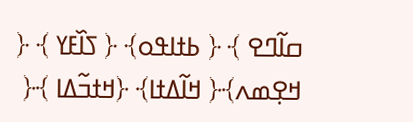ߛߊ߬ߣߐ ﴾ ﴿ ߕߙߊߟߋ﴾ ﴿ ߖߊ߰ߓߌ ﴾ ﴿ ߞߐ߲ߘߍ﴾﴿ ߞߊ߬ߡߙߊ﴾ ﴿ߞߙߏ߬ߡߊ ﴾﴿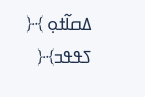ߡߛߊ߬ߙߋ߲ ﴾﴿ ߖߟߟߏ﴾﴿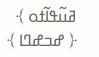ߥߎ߬ߟߊ߬ߙߋ ﴾ ﴿ ߝߏߝߣߊ ﴾